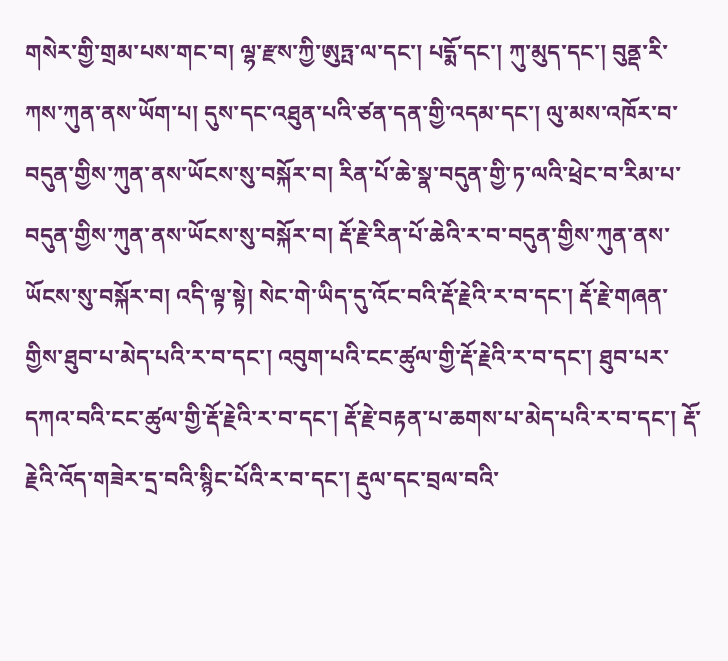གསེར་གྱི་གྲམ་པས་གང་བ། ལྷ་རྫས་ཀྱི་ཨུཏྤ་ལ་དང་། པདྨོ་དང་། ཀུ་མུད་དང་། བུནྡ་རི་ཀས་ཀུན་ནས་ཡོག་པ། དུས་དང་འཐུན་པའི་ཙན་དན་གྱི་འདམ་དང་། ལུ་མས་འཁོར་བ་བདུན་གྱིས་ཀུན་ནས་ཡོངས་སུ་བསྐོར་བ། རིན་པོ་ཆེ་སྣ་བདུན་གྱི་ཏ་ལའི་ཕྲེང་བ་རིམ་པ་བདུན་གྱིས་ཀུན་ནས་ཡོངས་སུ་བསྐོར་བ། རྡོ་རྗེ་རིན་པོ་ཆེའི་ར་བ་བདུན་གྱིས་ཀུན་ནས་ཡོངས་སུ་བསྐོར་བ། འདི་ལྟ་སྟེ། སེང་གེ་ཡིད་དུ་འོང་བའི་རྡོ་རྗེའི་ར་བ་དང་། རྡོ་རྗེ་གཞན་གྱིས་ཐུབ་པ་མེད་པའི་ར་བ་དང་། འབུག་པའི་ངང་ཚུལ་གྱི་རྡོ་རྗེའི་ར་བ་དང་། ཐུབ་པར་དཀའ་བའི་ངང་ཚུལ་གྱི་རྡོ་རྗེའི་ར་བ་དང་། རྡོ་རྗེ་བརྟན་པ་ཆགས་པ་མེད་པའི་ར་བ་དང་། རྡོ་རྗེའི་འོད་གཟེར་དྲ་བའི་སྙིང་པོའི་ར་བ་དང་། རྡུལ་དང་བྲལ་བའི་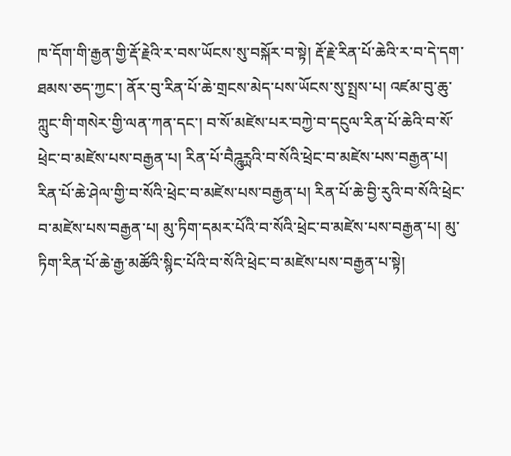ཁ་དོག་གི་རྒྱན་གྱི་རྡོ་རྗེའི་ར་བས་ཡོངས་སུ་བསྐོར་བ་སྟེ། རྡོ་རྗེ་རིན་པོ་ཆེའི་ར་བ་དེ་དག་ཐམས་ཅད་ཀྱང་། ནོར་བུ་རིན་པོ་ཆེ་གྲངས་མེད་པས་ཡོངས་སུ་སྤྲས་པ། འཛམ་བུ་ཆུ་ཀླུང་གི་གསེར་གྱི་ལན་ཀན་དང་། བ་སོ་མཛེས་པར་བཀྱེ་བ་དངུལ་རིན་པོ་ཆེའི་བ་སོ་ཕྲེང་བ་མཛེས་པས་བརྒྱན་པ། རིན་པོ་བཻཌཱུཪྻའི་བ་སོའི་ཕྲེང་བ་མཛེས་པས་བརྒྱན་པ། རིན་པོ་ཆེ་ཤེལ་གྱི་བ་སོའི་ཕྲེང་བ་མཛེས་པས་བརྒྱན་པ། རིན་པོ་ཆེ་བྱི་རུའི་བ་སོའི་ཕྲེང་བ་མཛེས་པས་བརྒྱན་པ། མུ་ཏིག་དམར་པོའི་བ་སོའི་ཕྲེང་བ་མཛེས་པས་བརྒྱན་པ། མུ་ཏིག་རིན་པོ་ཆེ་རྒྱ་མཚོའི་སྙིང་པོའི་བ་སོའི་ཕྲེང་བ་མཛེས་པས་བརྒྱན་པ་སྟེ།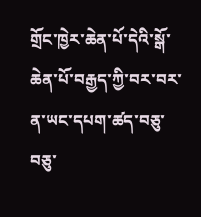གྲོང་ཁྱེར་ཆེན་པོ་དེའི་སྒོ་ཆེན་པོ་བརྒྱད་ཀྱི་བར་བར་ན་ཡང་དཔག་ཚད་བཅུ་བཅུ་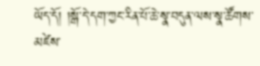ཡོད་དོ། །སྒོ་དེ་དག་ཀྱང་རིན་པོ་ཆེ་སྣ་བདུན་ལས་སྣ་ཚོགས་མཛེས་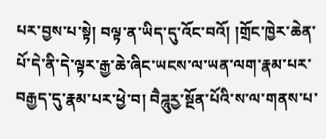པར་བྱས་པ་སྟེ། བལྟ་ན་ཡིད་དུ་འོང་བའོ། །གྲོང་ཁྱེར་ཆེན་པོ་དེ་ནི་དེ་ལྟར་རྒྱ་ཆེ་ཞིང་ཡངས་ལ་ཡན་ལག་རྣམ་པར་བརྒྱད་དུ་རྣམ་པར་ཕྱེ་བ། བཻཌཱུརྱ་སྔོན་པོའི་ས་ལ་གནས་པ་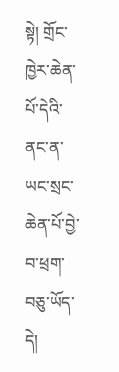སྟེ། གྲོང་ཁྱེར་ཆེན་པོ་དེའི་ནང་ན་ཡང་སྲང་ཆེན་པོ་བྱེ་བ་ཕྲག་བཅུ་ཡོད་དེ།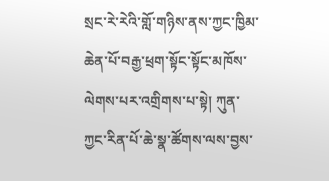སྲང་རེ་རེའི་གློ་གཉིས་ནས་ཀྱང་ཁྱིམ་ཆེན་པོ་བརྒྱ་ཕྲག་སྟོང་སྟོང་མཁོས་ལེགས་པར་འགྲིགས་པ་སྟེ། ཀུན་ཀྱང་རིན་པོ་ཆེ་སྣ་ཚོགས་ལས་བྱས་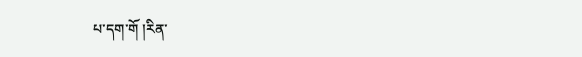པ་དག་གོ །རིན་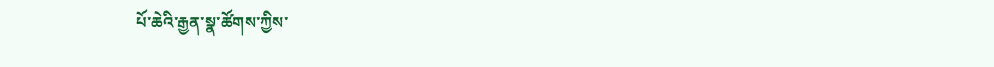པོ་ཆེའི་རྒྱན་སྣ་ཚོགས་ཀྱིས་